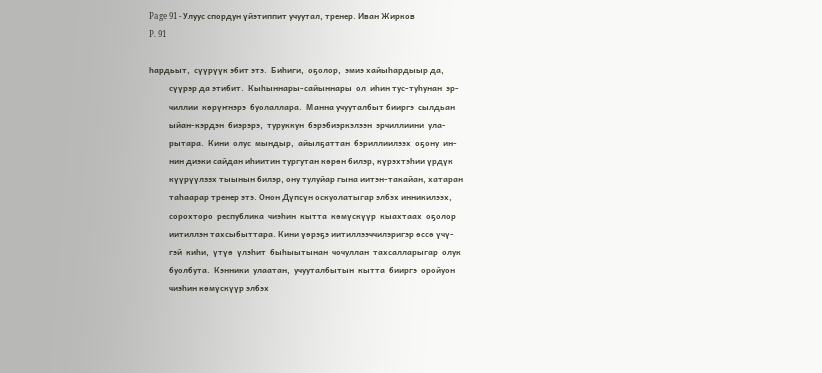Page 91 - Улуус спордун үйэтиппит учуутал, тренер. Иван Жирков
P. 91

һардьыт,  сүүрүүк эбит этэ.  Биһиги,  оҕолор,  эмиэ хайыһардыыр да,
          сүүрэр да этибит.  Кыһыннары-сайыннары  ол  иһин тус-туһунан  эр-
          чиллии  көрүҥнэрэ  буолаллара.  Манна учууталбыт бииргэ  сылдьан
          ыйан-кэрдэн  биэрэрэ,  туруккун  бэрэбиэркэлээн  эрчиллиини  ула-
          рытара.  Кини  олус  мындыр,  айылҕаттан  бэриллиилээх  оҕону  ин-
          нин диэки сайдан иһиитин тургутан көрөн билэр, күрэхтэһии үрдүк
          күүрүүлззх тыынын билэр, ону тулуйар гына иитэн-такайан, хатаран
          таһаарар тренер этэ. Онон Дүпсүн оскуолатыгар элбэх инникилээх,
          сорохторо  республика  чиэһин  кытта  көмүскүүр  кыахтаах  оҕолор
          иитиллэн тахсыбыттара. Кини үөрэҕэ иитиллээччилэригэр өссө үчү-
          гэй  киһи,  үтүө  үлэһит  быһыытынан  чочуллан  тахсалларыгар  олук
          буолбута.  Кэнники  улаатан,  учууталбытын  кытта  бииргэ  оройуон
          чиэһин көмүскүүр элбэх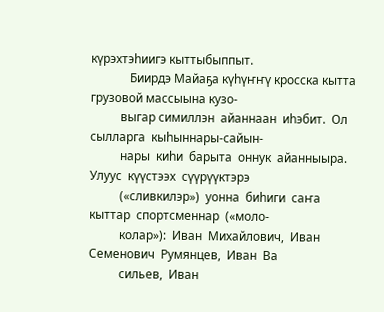күрэхтэһиигэ кыттыбыппыт.
             Биирдэ Майаҕа күһүҥҥү кросска кытта грузовой массыына кузо-
          выгар симиллэн  айаннаан  иһэбит.  Ол  сылларга  кыһыннары-сайын-
          нары  киһи  барыта  оннук  айанныыра.  Улуус  күүстээх  сүүрүүктэрэ
          («сливкилэр»)  уонна  биһиги  саҥа  кыттар  спортсменнар  («моло-
          колар»):  Иван  Михайлович,  Иван  Семенович  Румянцев,  Иван  Ва
          сильев,  Иван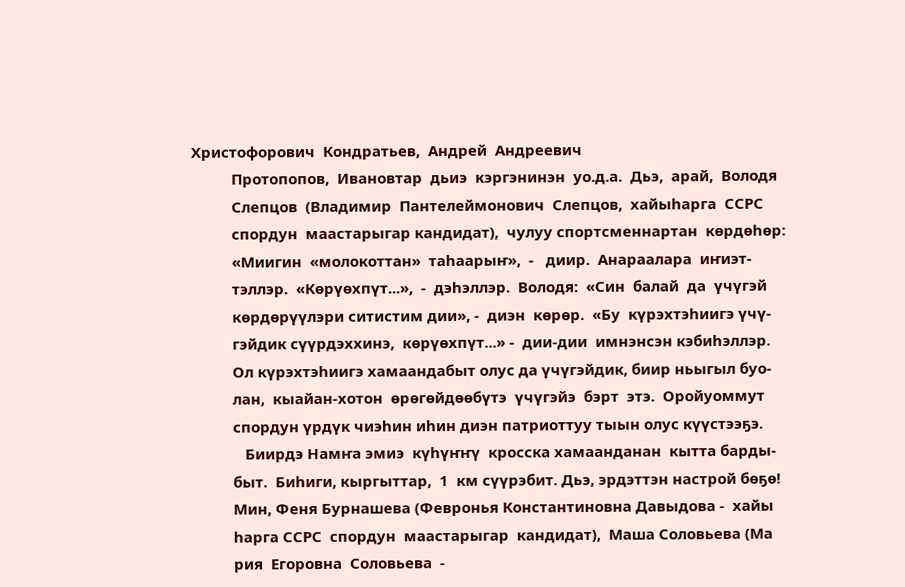Христофорович  Кондратьев,  Андрей  Андреевич
          Протопопов,  Ивановтар  дьиэ  кэргэнинэн  уо.д.а.  Дьэ,  арай,  Володя
          Слепцов  (Владимир  Пантелеймонович  Слепцов,  хайыһарга  ССРС
          спордун  маастарыгар кандидат),  чулуу спортсменнартан  көрдөһөр:
          «Миигин  «молокоттан»  таһаарыҥ»,  -   диир.  Анараалара  иҥиэт-
          тэллэр.  «Көрүөхпүт...»,  -  дэһэллэр.  Володя:  «Син  балай  да  үчүгэй
          көрдөрүүлэри ситистим дии», -  диэн  көрөр.  «Бу  күрэхтэһиигэ үчү-
          гэйдик сүүрдэххинэ,  көрүөхпүт...» -  дии-дии  имнэнсэн кэбиһэллэр.
          Ол күрэхтэһиигэ хамаандабыт олус да үчүгэйдик, биир ньыгыл буо-
          лан,  кыайан-хотон  өрөгөйдөөбүтэ  үчүгэйэ  бэрт  этэ.  Оройуоммут
          спордун үрдүк чиэһин иһин диэн патриоттуу тыын олус күүстээҕэ.
             Биирдэ Намҥа эмиэ  күһүҥҥү  кросска хамаанданан  кытта барды-
          быт.  Биһиги, кыргыттар,  1  км сүүрэбит. Дьэ, эрдэттэн настрой бөҕө!
          Мин, Феня Бурнашева (Февронья Константиновна Давыдова -  хайы
          һарга ССРС  спордун  маастарыгар  кандидат),  Маша Соловьева (Ма
          рия  Егоровна  Соловьева  -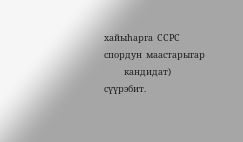хайыһарга  ССРС  спордун  маастарыгар
          кандидат)  сүүрэбит.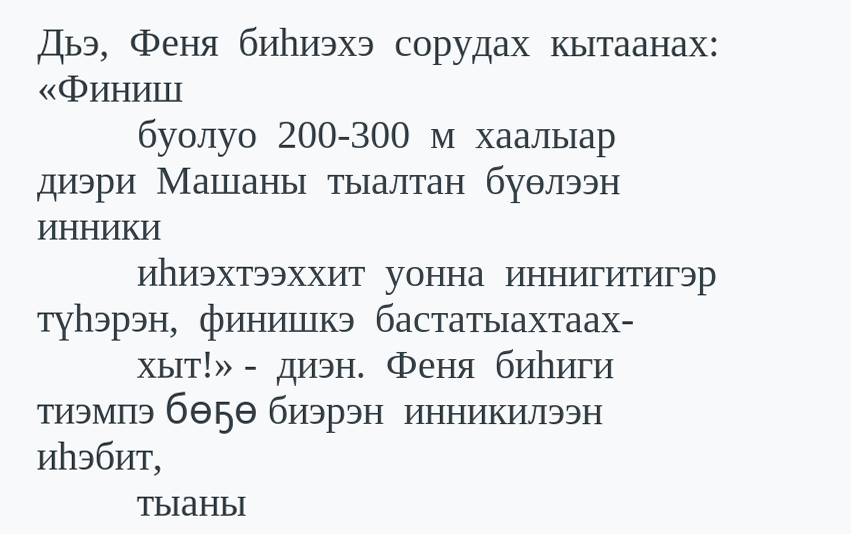Дьэ,  Феня  биһиэхэ  сорудах  кытаанах:  «Финиш
          буолуо  200-300  м  хаалыар диэри  Машаны  тыалтан  бүөлээн  инники
          иһиэхтээххит  уонна  иннигитигэр  түһэрэн,  финишкэ  бастатыахтаах-
          хыт!» -  диэн.  Феня  биһиги тиэмпэ бөҕө биэрэн  инникилээн  иһэбит,
          тыаны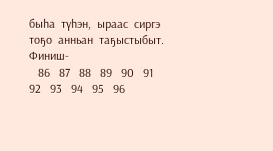быһа  түһэн,  ыраас  сиргэ  тоҕо  анньан  таҕыстыбыт.  Финиш-
   86   87   88   89   90   91   92   93   94   95   96